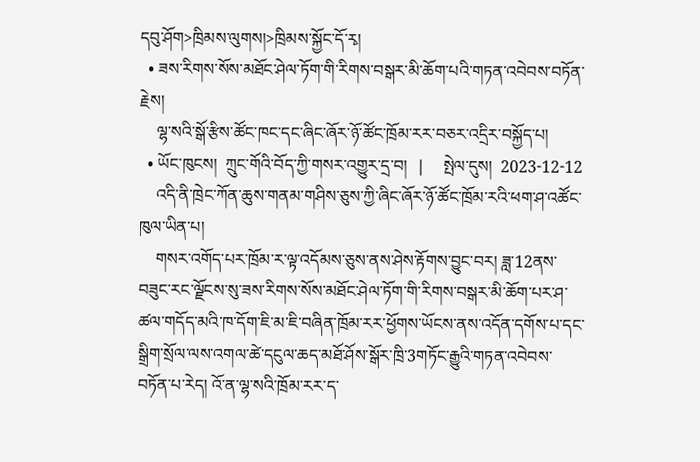དབུ་ཤོག>ཁྲིམས་ལུགས།>ཁྲིམས་སྐྱོང་དོ་རྭ།
  • ཟས་རིགས་སོས་མཐོང་ཤེལ་ཏོག་གི་རིགས་བསྒར་མི་ཆོག་པའི་གཏན་འབེབས་བཏོན་རྗེས།
    ལྷ་སའི་སྒོ་རྩིས་ཚོང་ཁང་དང་ཞིང་ཞོར་ཉོ་ཚོང་ཁྲོམ་རར་བཅར་འདྲིར་བསྐྱོད་པ།
  • ཡོང་ཁུངས།  ཀྲུང་གོའི་བོད་ཀྱི་གསར་འགྱུར་དྲ་བ།   |     སྤེལ་དུས།  2023-12-12
    འདི་ནི་ཁྲེང་ཀོན་ཆུས་གནམ་གཤིས་ཅུས་ཀྱི་ཞིང་ཞོར་ཉོ་ཚོང་ཁྲོམ་རའི་ཕག་ཤ་འཚོང་ཁུལ་ཡིན་པ།
    གསར་འགོད་པར་ཁྲོམ་ར་ལྟ་འདོམས་ཅུས་ནས་ཤེས་རྟོགས་བྱུང་བར། ཟླ་12ནས་བཟུང་རང་ལྗོངས་སུ་ཟས་རིགས་སོས་མཐོང་ཤེལ་ཏོག་གི་རིགས་བསྒར་མི་ཆོག་པར་ཤ་ཚལ་གདོད་མའི་ཁ་དོག་ཇི་མ་ཇི་བཞིན་ཁྲོམ་རར་ཕྱོགས་ཡོངས་ནས་འདོན་དགོས་པ་དང་སྒྲིག་སྲོལ་ལས་འགལ་ཚེ་དངུལ་ཆད་མཐོ་ཤོས་སྒོར་ཁྲི་3གཏོང་རྒྱུའི་གཏན་འབེབས་བཏོན་པ་རེད། འོ་ན་ལྷ་སའི་ཁྲོམ་རར་ད་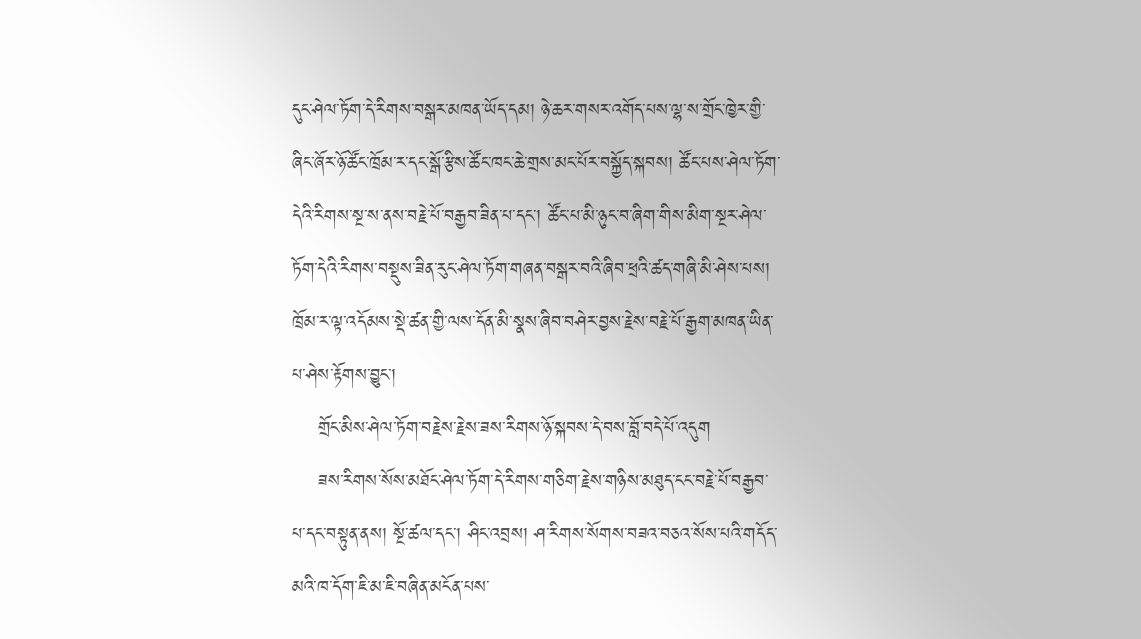དུང་ཤེལ་ཏོག་དེ་རིགས་བསྒར་མཁན་ཡོད་དམ། ཉེ་ཆར་གསར་འགོད་པས་ལྷ་ས་གྲོང་ཁྱེར་གྱི་ཞིང་ཞོར་ཉོ་ཚོང་ཁྲོམ་ར་དང་སྒོ་རྩིས་ཚོང་ཁང་ཆེ་གྲས་མང་པོར་བསྐྱོད་སྐབས། ཚོང་པས་ཤེལ་ཏོག་དེའི་རིགས་སྔ་ས་ནས་བརྗེ་པོ་བརྒྱབ་ཟིན་པ་དང་། ཚོང་པ་མི་ཉུང་བ་ཞིག་གིས་མིག་སྔར་ཤེལ་ཏོག་དེའི་རིགས་བསྡུས་ཟིན་རུང་ཤེལ་ཏོག་གཞན་བསྒར་བའི་ཞིབ་ཕྲའི་ཚད་གཞི་མི་ཤེས་པས། ཁྲོམ་ར་ལྟ་འདོམས་སྡེ་ཚན་གྱི་ལས་དོན་མི་སྣས་ཞིབ་བཤེར་བྱས་རྗེས་བརྗེ་པོ་རྒྱག་མཁན་ཡིན་པ་ཤེས་རྟོགས་བྱུང་།
    གྲོང་མིས་ཤེལ་ཏོག་བརྗེས་རྗེས་ཟས་རིགས་ཉོ་སྐབས་དེ་བས་བློ་བདེ་པོ་འདུག
    ཟས་རིགས་སོས་མཐོང་ཤེལ་ཏོག་དེ་རིགས་གཅིག་རྗེས་གཉིས་མཐུད་ངང་བརྗེ་པོ་བརྒྱབ་པ་དང་བསྟུན་ནས། སྔོ་ཚལ་དང་། ཤིང་འབྲས། ཤ་རིགས་སོགས་བཟའ་བཅའ་སོས་པའི་གདོད་མའི་ཁ་དོག་ཇི་མ་ཇི་བཞིན་མངོན་པས་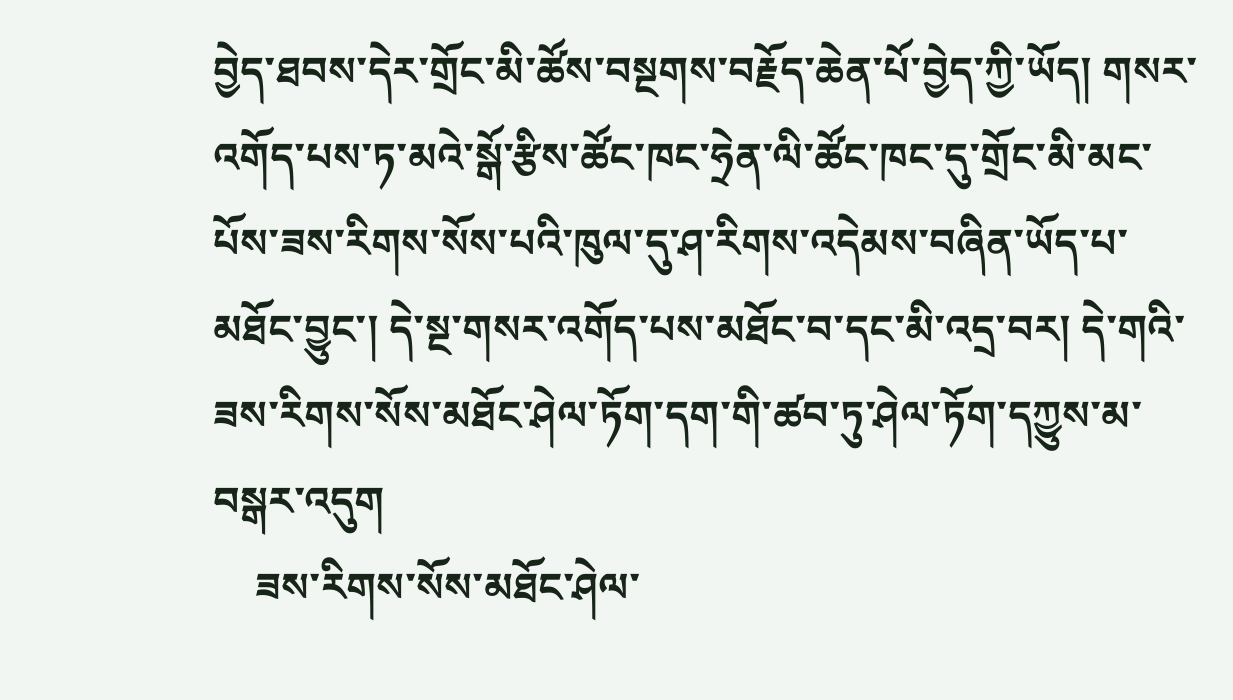བྱེད་ཐབས་དེར་གྲོང་མི་ཚོས་བསྔགས་བརྗོད་ཆེན་པོ་བྱེད་ཀྱི་ཡོད། གསར་འགོད་པས་ཏ་མའེ་སྒོ་རྩིས་ཚོང་ཁང་ཧྲེན་ལི་ཚོང་ཁང་དུ་གྲོང་མི་མང་པོས་ཟས་རིགས་སོས་པའི་ཁུལ་དུ་ཤ་རིགས་འདེམས་བཞིན་ཡོད་པ་མཐོང་བྱུང་། དེ་སྔ་གསར་འགོད་པས་མཐོང་བ་དང་མི་འདྲ་བར། དེ་གའི་ཟས་རིགས་སོས་མཐོང་ཤེལ་ཏོག་དག་གི་ཚབ་ཏུ་ཤེལ་ཏོག་དཀྱུས་མ་བསྒར་འདུག
    ཟས་རིགས་སོས་མཐོང་ཤེལ་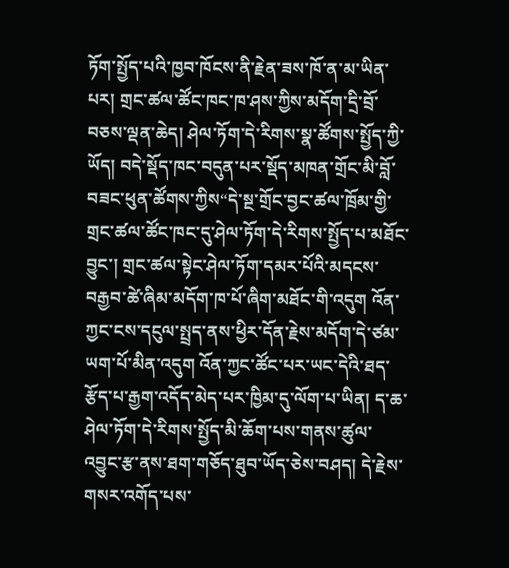ཏོག་སྤྱོད་པའི་ཁྱབ་ཁོངས་ནི་རྗེན་ཟས་ཁོ་ན་མ་ཡིན་པར། གྲང་ཚལ་ཚོང་ཁང་ཁ་ཤས་ཀྱིས་མདོག་དྲི་བྲོ་བཅས་ལྡན་ཆེད། ཤེལ་ཏོག་དེ་རིགས་སྣ་ཚོགས་སྤྱོད་ཀྱི་ཡོད། བདེ་སྡོད་ཁང་བདུན་པར་སྡོད་མཁན་གྲོང་མི་བློ་བཟང་ཕུན་ཚོགས་ཀྱིས“དེ་སྔ་གྲོང་བྱང་ཚལ་ཁྲོམ་གྱི་གྲང་ཚལ་ཚོང་ཁང་དུ་ཤེལ་ཏོག་དེ་རིགས་སྤྱོད་པ་མཐོང་བྱུང་། གྲང་ཚལ་སྟེང་ཤེལ་ཏོག་དམར་པོའི་མདངས་བརྒྱབ་ཚེ་ཞིམ་མདོག་ཁ་པོ་ཞིག་མཐོང་གི་འདུག འོན་ཀྱང་ངས་དངུལ་སྤྲད་ནས་ཕྱིར་དོན་རྗེས་མདོག་དེ་ཙམ་ཡག་པོ་མིན་འདུག འོན་ཀྱང་ཚོང་པར་ཡང་དེའི་ཐད་རྩོད་པ་རྒྱག་འདོད་མེད་པར་ཁྱིམ་དུ་ལོག་པ་ཡིན། ད་ཆ་ཤེལ་ཏོག་དེ་རིགས་སྤྱོད་མི་ཆོག་པས་གནས་ཚུལ་འབྱུང་རྩ་ནས་ཐག་གཅོད་ཐུབ་ཡོད་ཅེས་བཤད། དེ་རྗེས་གསར་འགོད་པས་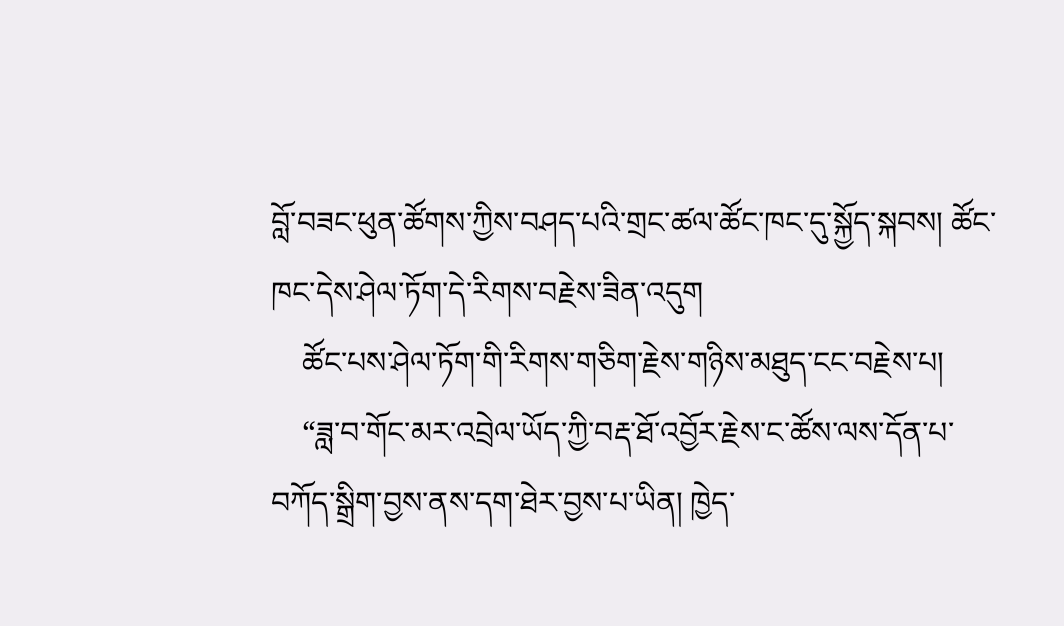བློ་བཟང་ཕུན་ཚོགས་ཀྱིས་བཤད་པའི་གྲང་ཚལ་ཚོང་ཁང་དུ་སྐྱོད་སྐབས། ཚོང་ཁང་དེས་ཤེལ་ཏོག་དེ་རིགས་བརྗེས་ཟིན་འདུག
    ཚོང་པས་ཤེལ་ཏོག་གི་རིགས་གཅིག་རྗེས་གཉིས་མཐུད་ངང་བརྗེས་པ།
    “ཟླ་བ་གོང་མར་འབྲེལ་ཡོད་ཀྱི་བརྡ་ཐོ་འབྱོར་རྗེས་ང་ཚོས་ལས་དོན་པ་བཀོད་སྒྲིག་བྱས་ནས་དག་ཐེར་བྱས་པ་ཡིན། ཁྱེད་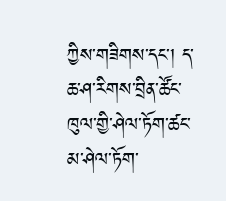ཀྱིས་གཟིགས་དང་། ད་ཆ་ཤ་རིགས་བྲིན་ཚོང་ཁུལ་གྱི་ཤེལ་ཏོག་ཚང་མ་ཤེལ་ཏོག་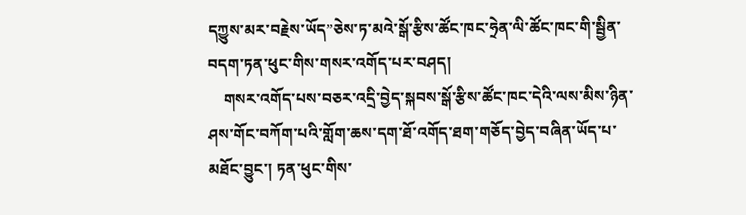དཀྱུས་མར་བརྗེས་ཡོད”ཅེས་ཏ་མའེ་སྒོ་རྩིས་ཚོང་ཁང་ཧྲེན་ལི་ཚོང་ཁང་གི་སྦྱིན་བདག་ཏན་ཕུང་གིས་གསར་འགོད་པར་བཤད།
    གསར་འགོད་པས་བཅར་འདྲི་བྱེད་སྐབས་སྒོ་རྩིས་ཚོང་ཁང་དེའི་ལས་མིས་ཉིན་ཤས་གོང་བཀོག་པའི་གློག་ཆས་དག་ཐོ་འགོད་ཐག་གཅོད་བྱེད་བཞིན་ཡོད་པ་མཐོང་བྱུང་། ཏན་ཕུང་གིས་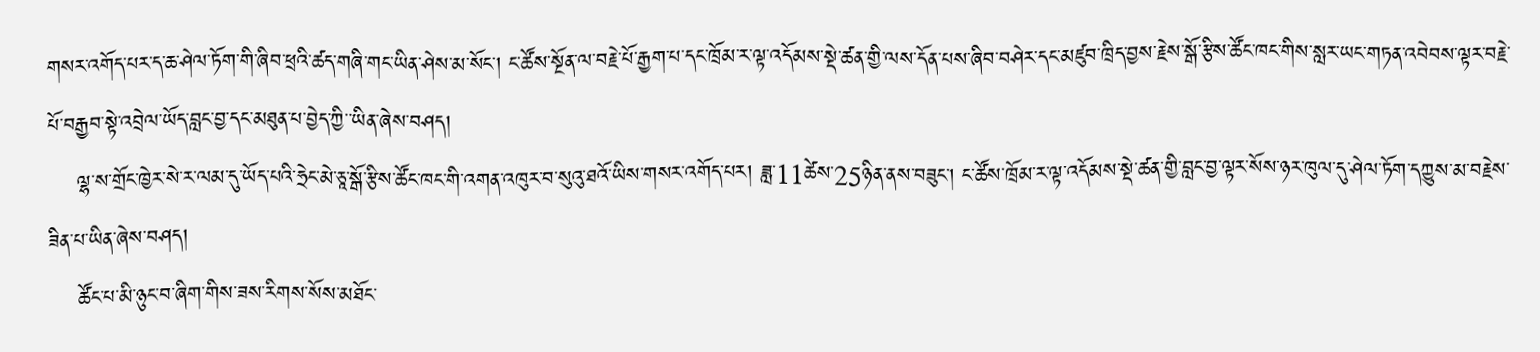གསར་འགོད་པར་ད་ཆ་ཤེལ་ཏོག་གི་ཞིབ་ཕྲའི་ཚད་གཞི་གང་ཡིན་ཤེས་མ་སོང་། ང་ཚོས་སྔོན་ལ་བརྗེ་པོ་རྒྱག་པ་དང་ཁྲོམ་ར་ལྟ་འདོམས་སྡེ་ཚན་གྱི་ལས་དོན་པས་ཞིབ་བཤེར་དང་མཛུབ་ཁྲིད་བྱས་རྗེས་སྒོ་རྩིས་ཚོང་ཁང་གིས་སླར་ཡང་གཏན་འབེབས་ལྟར་བརྗེ་པོ་བརྒྱབ་སྟེ་འབྲེལ་ཡོད་བླང་བྱ་དང་མཐུན་པ་བྱེད་ཀྱི་་ཡིན་ཞེས་བཤད།
    ལྷ་ས་གྲོང་ཁྱེར་སེ་ར་ལམ་དུ་ཡོད་པའི་ཧྲེང་མེ་ཅཱ་སྒོ་རྩིས་ཚོང་ཁང་གི་འགན་འཁུར་བ་སུའུ་ཐའོ་ཡིས་གསར་འགོད་པར། ཟླ་11ཚེས་25ཉིན་ནས་བཟུང་། ང་ཚོས་ཁྲོམ་ར་ལྟ་འདོམས་སྡེ་ཚན་གྱི་བླང་བྱ་ལྟར་སོས་ཉར་ཁུལ་དུ་ཤེལ་ཏོག་དཀྱུས་མ་བརྗེས་ཟིན་པ་ཡིན་ཞེས་བཤད།
    ཚོང་པ་མི་ཉུང་བ་ཞིག་གིས་ཟས་རིགས་སོས་མཐོང་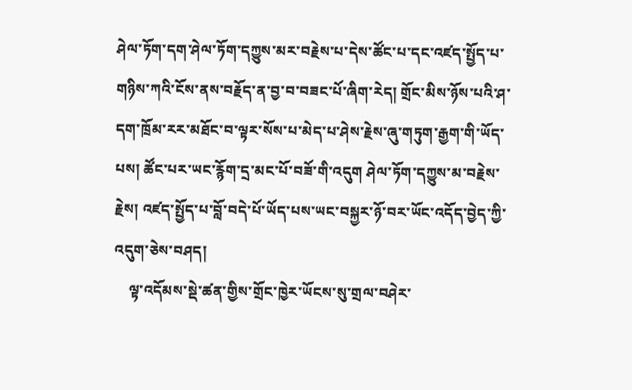ཤེལ་ཏོག་དག་ཤེལ་ཏོག་དཀྱུས་མར་བརྗེས་པ་དེས་ཚོང་པ་དང་འཛད་སྤྱོད་པ་གཉིས་ཀའི་ངོས་ནས་བརྗོད་ན་བྱ་བ་བཟང་པོ་ཞིག་རེད། གྲོང་མིས་ཉོས་པའི་ཤ་དག་ཁྲོམ་རར་མཐོང་བ་ལྟར་སོས་པ་མེད་པ་ཤེས་རྗེས་ཞུ་གཏུག་རྒྱག་གི་ཡོད་པས། ཚོང་པར་ཡང་རྙོག་དྲ་མང་པོ་བཟོ་གི་འདུག ཤེལ་ཏོག་དཀྱུས་མ་བརྗེས་རྗེས། འཛད་སྤྱོད་པ་བློ་བདེ་པོ་ཡོད་པས་ཡང་བསྐྱར་ཉོ་བར་ཡོང་འདོད་བྱེད་ཀྱི་འདུག་ཅེས་བཤད།
    ལྟ་འདོམས་སྡེ་ཚན་གྱིས་གྲོང་ཁྱེར་ཡོངས་སུ་གྲལ་བཤེར་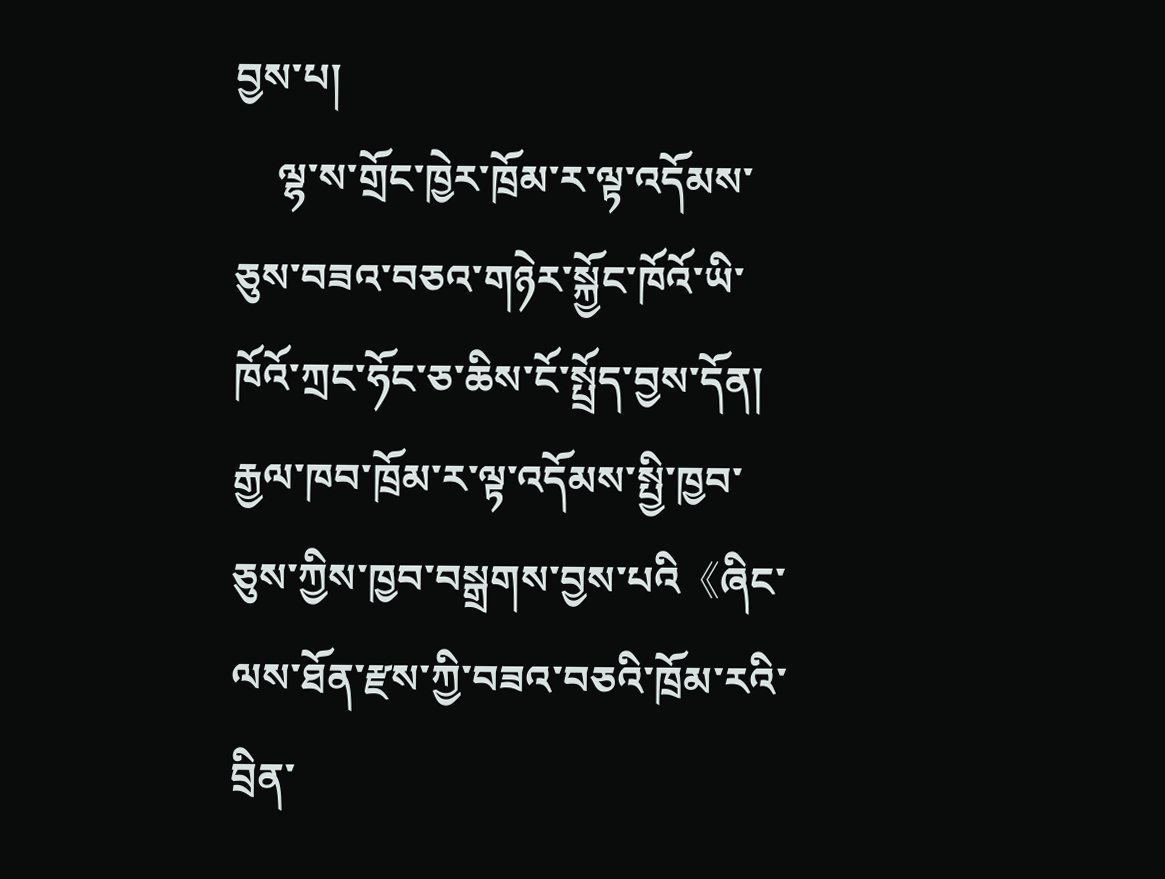བྱས་པ།
    ལྷ་ས་གྲོང་ཁྱེར་ཁྲོམ་ར་ལྟ་འདོམས་ཅུས་བཟའ་བཅའ་གཉེར་སྐྱོང་ཁོའོ་ཡི་ཁོའོ་ཀྲང་ཧོང་ཅ་ཆིས་ངོ་སྤྲོད་བྱས་དོན། རྒྱལ་ཁབ་ཁྲོམ་ར་ལྟ་འདོམས་སྤྱི་ཁྱབ་ཅུས་ཀྱིས་ཁྱབ་བསྒྲགས་བྱས་པའི《ཞིང་ལས་ཐོན་རྫས་ཀྱི་བཟའ་བཅའི་ཁྲོམ་རའི་བྲིན་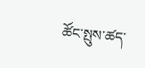ཚོང་སྤུས་ཚད་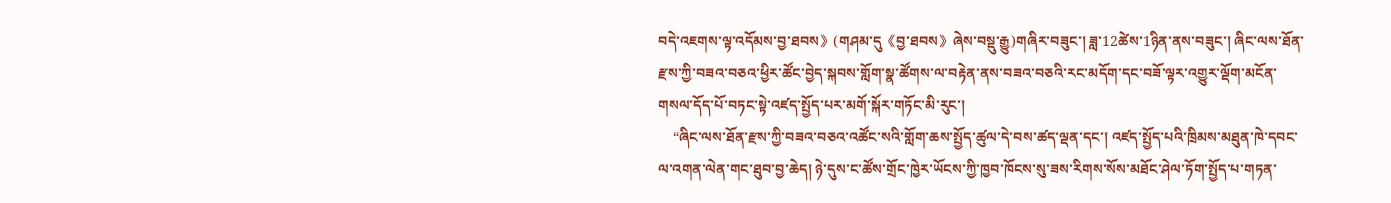བདེ་འཇགས་ལྟ་འདོམས་བྱ་ཐབས》(གཤམ་དུ《བྱ་ཐབས》ཞེས་བསྡུ་རྒྱུ)གཞིར་བཟུང་། ཟླ་12ཚེས་1ཉིན་ནས་བཟུང་། ཞིང་ལས་ཐོན་རྫས་ཀྱི་བཟའ་བཅའ་ཕྱིར་ཚོང་བྱེད་སྐབས་གློག་སྣ་ཚོགས་ལ་བརྟེན་ནས་བཟའ་བཅའི་རང་མདོག་དང་བཟོ་ལྟར་འགྱུར་ལྡོག་མངོན་གསལ་དོད་པོ་བཏང་སྟེ་འཛད་སྤྱོད་པར་མགོ་སྐོར་གཏོང་མི་རུང་།
    “ཞིང་ལས་ཐོན་རྫས་ཀྱི་བཟའ་བཅའ་འཚོང་སའི་གློག་ཆས་སྤྱོད་ཚུལ་དེ་བས་ཚད་ལྡན་དང་། འཛད་སྤྱོད་པའི་ཁྲིམས་མཐུན་ཁེ་དབང་ལ་འགན་ལེན་གང་ཐུབ་བྱ་ཆེད། ཉེ་དུས་ང་ཚོས་གྲོང་ཁྱེར་ཡོངས་ཀྱི་ཁྱབ་ཁོངས་སུ་ཟས་རིགས་སོས་མཐོང་ཤེལ་ཏོག་སྤྱོད་པ་གཏན་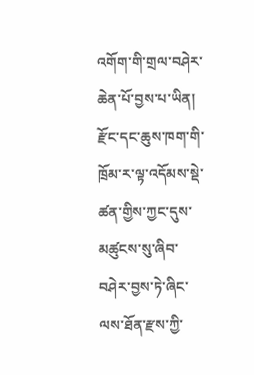འགོག་གི་གྲལ་བཤེར་ཆེན་པོ་བྱས་པ་ཡིན། རྫོང་དང་ཆུས་ཁག་གི་ཁྲོམ་ར་ལྟ་འདོམས་སྡེ་ཚན་གྱིས་ཀྱང་དུས་མཚུངས་སུ་ཞིབ་བཤེར་བྱས་ཏེ་ཞིང་ལས་ཐོན་རྫས་ཀྱི་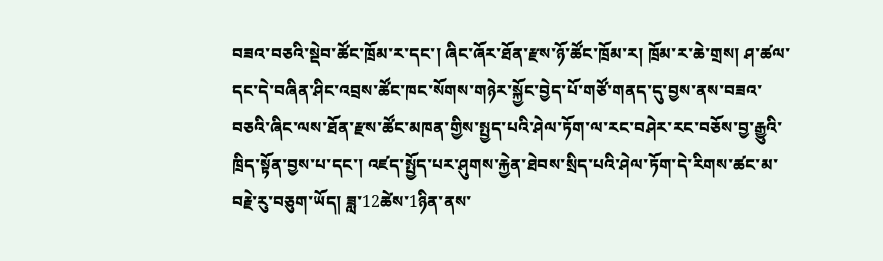བཟའ་བཅའི་སྡེབ་ཚོང་ཁྲོམ་ར་དང་། ཞིང་ཞོར་ཐོན་རྫས་ཉོ་ཚོང་ཁྲོམ་ར། ཁྲོམ་ར་ཆེ་གྲས། ཤ་ཚལ་དང་དེ་བཞིན་ཤིང་འབྲས་ཚོང་ཁང་སོགས་གཉེར་སྐྱོང་བྱེད་པོ་གཙོ་གནད་དུ་བྱས་ནས་བཟའ་བཅའི་ཞིང་ལས་ཐོན་རྫས་ཚོང་མཁན་གྱིས་སྤྱད་པའི་ཤེལ་ཏོག་ལ་རང་བཤེར་རང་བཅོས་བྱ་རྒྱུའི་ཁྲིད་སྟོན་བྱས་པ་དང་། འཛད་སྤྱོད་པར་ཤུགས་རྐྱེན་ཐེབས་སྲིད་པའི་ཤེལ་ཏོག་དེ་རིགས་ཚང་མ་བརྗེ་རུ་བཅུག་ཡོད། ཟླ་12ཚེས་1ཉིན་ནས་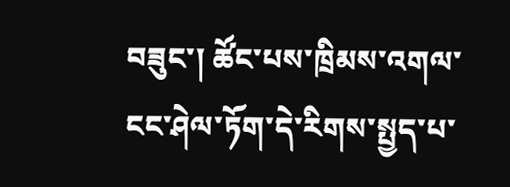བཟུང་། ཚོང་པས་ཁྲིམས་འགལ་ངང་ཤེལ་ཏོག་དེ་རིགས་སྤྱད་པ་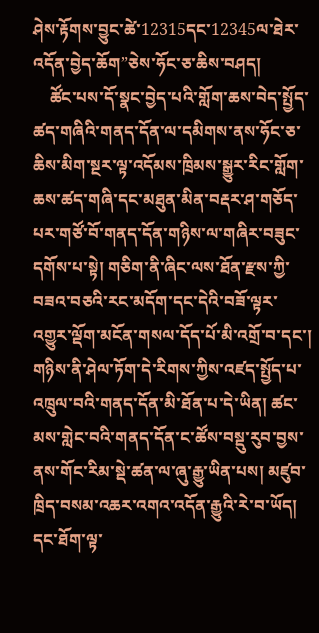ཤེས་རྟོགས་བྱུང་ཚེ་12315དང་12345ལ་ཐེར་འདོན་བྱེད་ཆོག”ཅེས་ཧོང་ཅ་ཆིས་བཤད།
    ཚོང་པས་དོ་སྣང་བྱེད་པའི་གློག་ཆས་བེད་སྤྱོད་ཚད་གཞིའི་གནད་དོན་ལ་དམིགས་ནས་ཧོང་ཅ་ཆིས་མིག་སྔར་ལྟ་འདོམས་ཁྲིམས་སྒྱུར་རིང་གློག་ཆས་ཚད་གཞི་དང་མཐུན་མིན་བརྡར་ཤ་གཅོད་པར་གཙོ་བོ་གནད་དོན་གཉིས་ལ་གཞིར་བཟུང་དགོས་པ་སྟེ། གཅིག་ནི་ཞིང་ལས་ཐོན་རྫས་ཀྱི་བཟའ་བཅའི་རང་མདོག་དང་དེའི་བཟོ་ལྟར་འགྱུར་ལྡོག་མངོན་གསལ་དོད་པོ་མི་འགྲོ་བ་དང་། གཉིས་ནི་ཤེལ་ཏོག་དེ་རིགས་ཀྱིས་འཛད་སྤྱོད་པ་འཁྲུལ་བའི་གནད་དོན་མི་ཐོན་པ་དེ་ཡིན། ཚང་མས་གླེང་བའི་གནད་དོན་ང་ཚོས་བསྡུ་རུབ་བྱས་ནས་གོང་རིམ་སྡེ་ཚན་ལ་ཞུ་རྒྱུ་ཡིན་པས། མཛུབ་ཁྲིད་བསམ་འཆར་འགའ་འདོན་རྒྱུའི་རེ་བ་ཡོད། དང་ཐོག་ལྟ་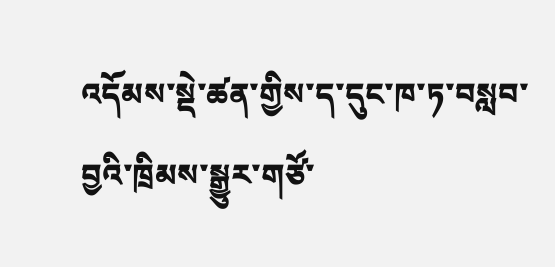འདོམས་སྡེ་ཚན་གྱིས་ད་དུང་ཁ་ཏ་བསླབ་བྱའི་ཁྲིམས་སྒྱུར་གཙོ་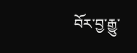བོར་བྱ་རྒྱུ་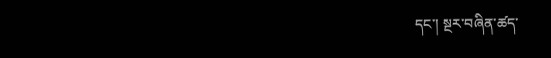དང་། སྔར་བཞིན་ཚད་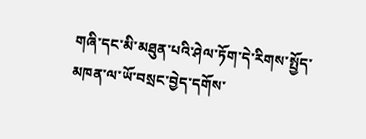གཞི་དང་མི་མཐུན་པའི་ཤེལ་ཏོག་དེ་རིགས་སྤྱོད་མཁན་ལ་ཡོ་བསྲང་བྱེད་དགོས་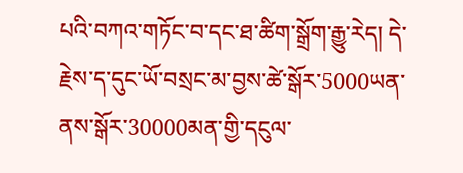པའི་བཀའ་གཏོང་བ་དང་ཐ་ཚིག་སྒྲོག་རྒྱུ་རེད། དེ་རྗེས་ད་དུང་ཡོ་བསྲང་མ་བྱས་ཚེ་སྒོར་5000ཡན་ནས་སྒོར་30000མན་གྱི་དངུལ་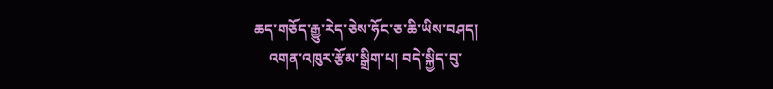ཆད་གཅོད་རྒྱུ་རེད་ཅེས་ཧོང་ཅ་ཆི་ཡིས་བཤད།
    འགན་འཁུར་རྩོམ་སྒྲིག་པ། བདེ་སྐྱིད་བུ་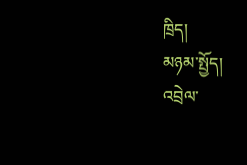ཁྲིད།
མཉམ་སྤྱོད།
འབྲེལ་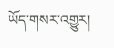ཡོད་གསར་འགྱུར།